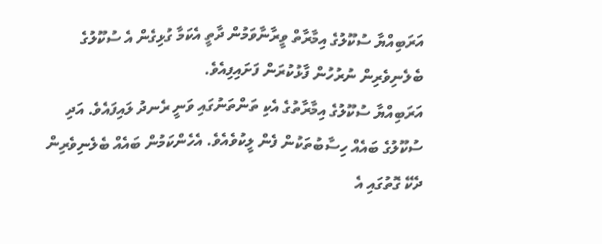އަރަބިއްޔާ ސުކޫލުގެ އިމާރާތް ވީރާނާވަމުން ދާތީ އެކަމާ ގުޅިގެން އެ ސުކޫލުގެ ބެލެނިވެރިން ނުރުހުން ފާޅުކުރަން ފަށައިފިއެވެ.
އަރަބިއްޔާ ސުކޫލުގެ އިމާރާތުގެ އެކި ތަންތަނުގައި ވަނީ ރެނދު ލައިފައެވެ. އަދި ސުކޫލުގެ ބައެއް ހިސާބުތަކުން ފެން ލީކުވެއެވެ. އެހެންކަމުން ބައެއް ބެލެނިވެރިން ދެކޭ ގޮތުގައި އެ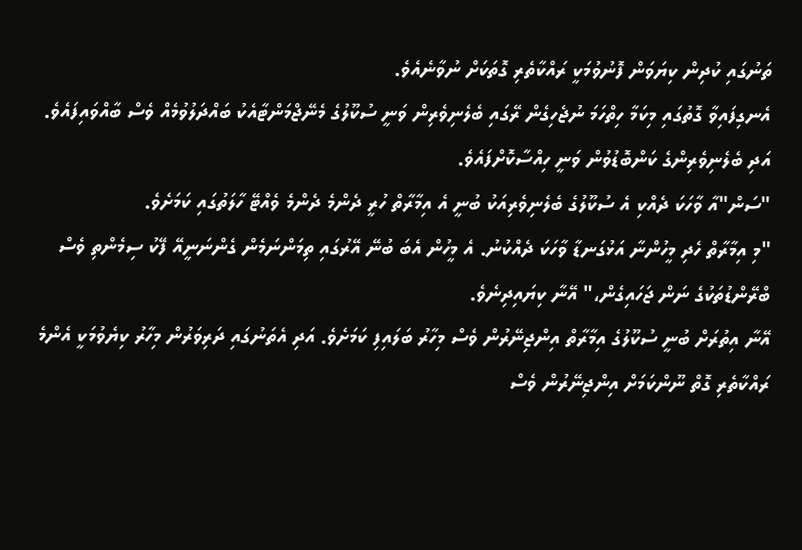ތަނުގައި ކުދިން ކިޔަވަން ފޮނުވުމަކީ ރައްކާތެރި ގޮތަކަށް ނުވާނެއެވެ.
އެނގިފައިވާ ގޮތުގައި މިކަމާ ހިތްހަމަ ނުޖެހިގެން ރޭގައި ބެލެނިވެރިން ވަނީ ސުކޫލުގެ މެނޭޖްމަންޓާއެކު ބައްދަލުވުމެއް ވެސް ބާއްވައިފައެވެ. އަދި ބެލެނިވެރިންގެ ކަންބޮޑުވުން ވަނީ ހިއްސާކޮށްފައެވެ.
"ސަން"އާ ވާހަކަ ދެއްކި އެ ސުކޫލުގެ ބެލެނިވެރިއަކު ބުނީ އެ އިމާރާތް ހުރީ ދެންމެ ދެންމެ ވެއްޓޭ ހާލަތުގައި ކަމަށެވެ.
"މި އިމާރާތް ހެދި މީހުންނާ އަޅުގަނޑާ ވާހަކަ ދެއްކުނު. އެ މީހުން އެބަ ބުނޭ އޭރުގައި ތިމަންނަމެން ގެންނަނީއޭ ފޭކު ސިމެންތި ވެސް ބްރޭންޑުތަކުގެ ނަން ޖަހައިގެން،" އޭނާ ކިޔައިދިނެވެ.
އޭނާ އިތުރަށް ބުނީ ސުކޫލުގެ އިމާރާތް އިންޖިނޭރުން ވެސް މިހާރު ބަލައިފި ކަމަށެވެ. އަދި އެތަނުގައި ދަރިވަރުން މިހާރު ކިޔެވުމަކީ އެންމެ ރައްކާތެރި ގޮތް ނޫންކަމަށް އިންޖިނޭރުން ވެސް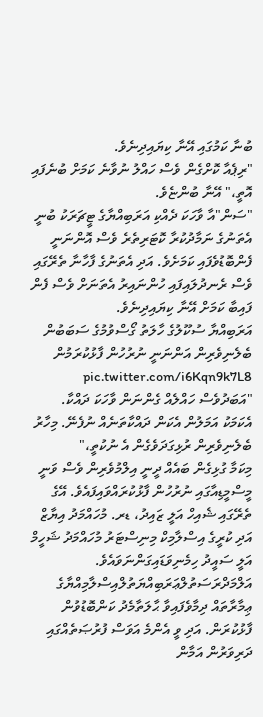ބުނާ ކަމުގައި އޭނާ ކިޔައިދިނެވެ.
"ރިޕެއާ ކޮށްގެން ވެސް ހައްލު ނުވާނެ ކަމަށް ބުނެފައި އޮތީ،" އޭނާ ބުންޏެވެ.
"ސަން"އާ ވާހަކަ ދެއްކި އަރަބިއްޔާގެ ޓީޗަރަކު ބުނީ އެތަނުގެ ނަމާދުކުރާ ކޮޓަރިތެރެ ވެސް އޮންނަނީ ފެންބޮޑުވެފައި ކަމަށެވެ. އަދި އެތަނުގެ ފާހާނާ ތެރޭގައި ވެސް ރެނދުލައިފައި ހުންނައިރު އެތަނަށް ވެސް ފެން ފައިބާ ކަމަށް އޭނާ ކިޔައިދިނެވެ.
އަރަބިއްޔާ ސުކޫލުގެ ހާލަތު ގޯސްވުމުގެ ސަބަބުން ބެލެނިވެރިން އަންނަނީ ނުރުހުން ފާޅުކުރަމުން pic.twitter.com/i6Kqn9k7L8
"އަބަދުވެސް ހައްލެއް ގެންނަން ވާހަކަ ދައްކާ. އެކަމަކު އަމަލުން އެކަން ދައްކާތަނެއް ނުފެނޭ. މިހާރު ބެލެނިވެރިން ރުޅިގަދަވެގެން އެ ނުކުތީ،"
މިކަމާ ގުޅިގެން ބައެއް ދީނީ އިލްމުވެރިން ވެސް ވަނީ މީސްމީޑިއާގައި ނުރުހުން ފާޅުކުރައްވައިފައެވެ. އޭގެ ތެރޭގައި ޝެއިހް އަލީ ޒައިދު، ޑރ. މުހައްމަދު އިޔާޒް އަދި ކުރީގެ އިސްލާމިކް މިނިސްޓަރު މުހައްމަދު ޝަހީމް އަލީ ސައީދު ހިމެނިވަޑައިގަންނަވައެވެ.
އަލްމަދްރަސަތުލްޢަރަބިއްޔަތުލްއިސްލާމިއްޔާގެ ޢިމާރާތައް ދިމާވެފައިވާ ޙާލަތާމެދު ކަންބޮޑުވުން ފާޅުކުރަން. އަދި ވީ އެންމެ އަވަސް ފުރުޞަތެއްގައި ދަރިވަރުން އަމާން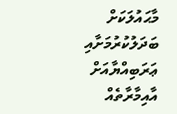މާޙައުލަކަށް ބަދަލުކުރުމަށާއި ޢަރަބިއްޔާއަށް އާއިމާރާތެއް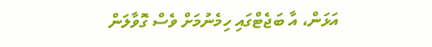އަޅަން، އާ ބަޖެޓްގައި ހިމެނުމަށް ވެސް ގޮވާލަން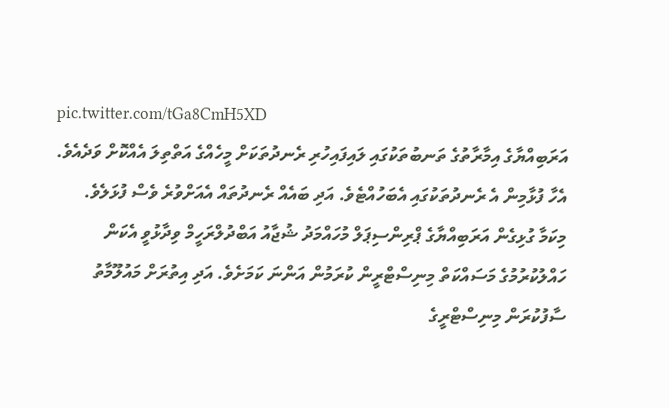pic.twitter.com/tGa8CmH5XD
އަރަބިއްޔާގެ އިމާރާތުގެ ތަނބުތަކުގައި ލައިފައިހުރި ރެނދުތަކަށް މީހެއްގެ އަތްތިލަ އެއްކޮށް ވަދެއެވެ. އެހާ ފުޅާމިން އެ ރެނދުތަކުގައި އެބަހުއްޓެވެ. އަދި ބައެއް ރެނދުތައް އެއަށްވުރެ ވެސް ފުޅަލެވެ.
މިކަމާ ގުޅިގެން އަރަބިއްޔާގެ ޕްރިންސިޕަލް މުހައްމަދު ޝުޖާއު އަބްދުލްރަހީމް ވިދާޅުވީ އެކަން ހައްލުކުރުމުގެ މަސައްކަތް މިނިސްޓްރީން ކުރަމުން އަންނަ ކަމަށެވެ. އަދި އިތުރަށް މައުލޫމާތު ސާފުކުރަން މިނިސްޓްރީގެ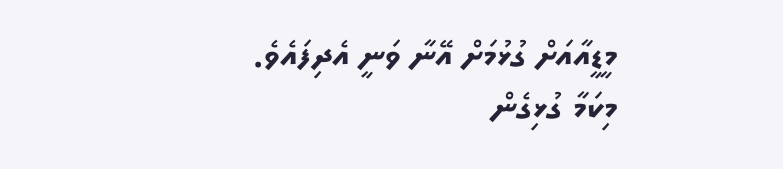މީޑީއާއަށް ގުޅުމަށް އޭނާ ވަނީ އެދިފައެވެ.
މިކަމާ ގުޅިގެން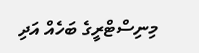މިނިސްޓްރީގެ ބަހެއް އަދި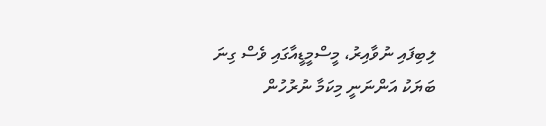ލިބިފައި ނުވާއިރު، މީސްމީޑީއާގައި ވެސް ގިނަ ބަޔަކު އަންނަނީ މިކަމާ ނުރުހުން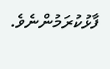ފާޅުކުރަމުންނެވެ.